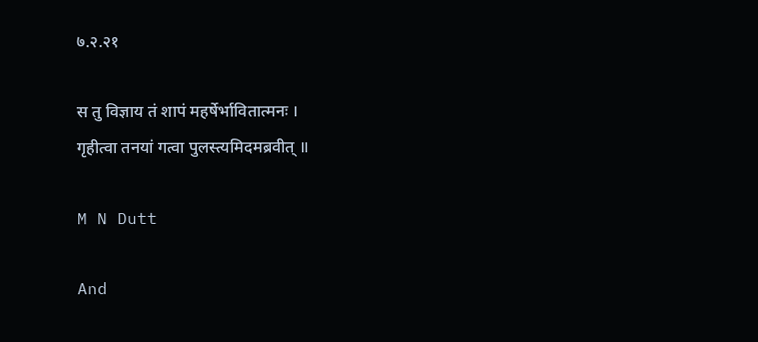७.२.२१

स तु विज्ञाय तं शापं महर्षेर्भावितात्मनः ।
गृहीत्वा तनयां गत्वा पुलस्त्यमिदमब्रवीत् ॥

M N Dutt

And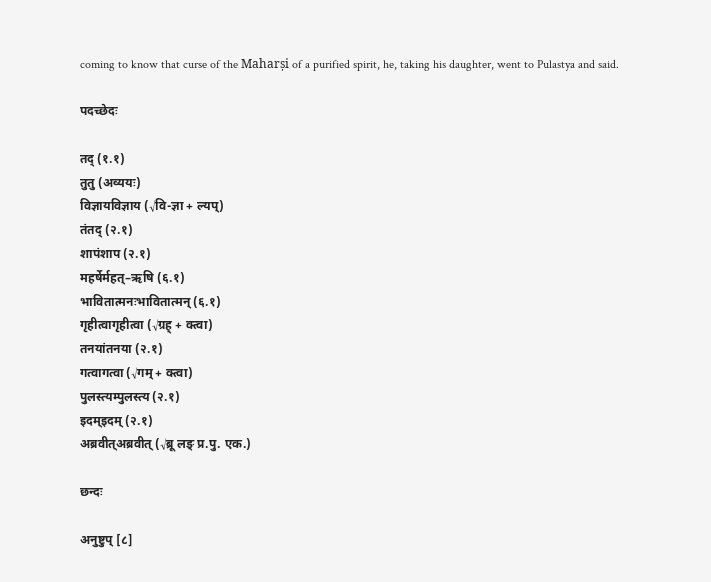coming to know that curse of the Maharși of a purified spirit, he, taking his daughter, went to Pulastya and said.

पदच्छेदः

तद् (१.१)
तुतु (अव्ययः)
विज्ञायविज्ञाय (√वि-ज्ञा + ल्यप्)
तंतद् (२.१)
शापंशाप (२.१)
महर्षेर्महत्–ऋषि (६.१)
भावितात्मनःभावितात्मन् (६.१)
गृहीत्वागृहीत्वा (√ग्रह् + क्त्वा)
तनयांतनया (२.१)
गत्वागत्वा (√गम् + क्त्वा)
पुलस्त्यम्पुलस्त्य (२.१)
इदम्इदम् (२.१)
अब्रवीत्अब्रवीत् (√ब्रू लङ् प्र.पु. एक.)

छन्दः

अनुष्टुप् [८]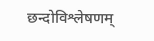छन्दोविश्लेषणम्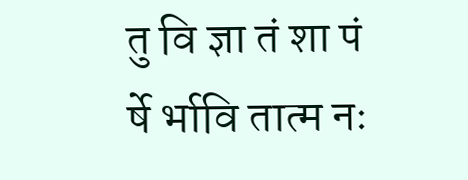तु वि ज्ञा तं शा पं
र्षे र्भावि तात्म नः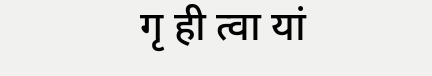गृ ही त्वा यां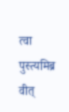त्वा
पुस्त्यमिब्र वीत्